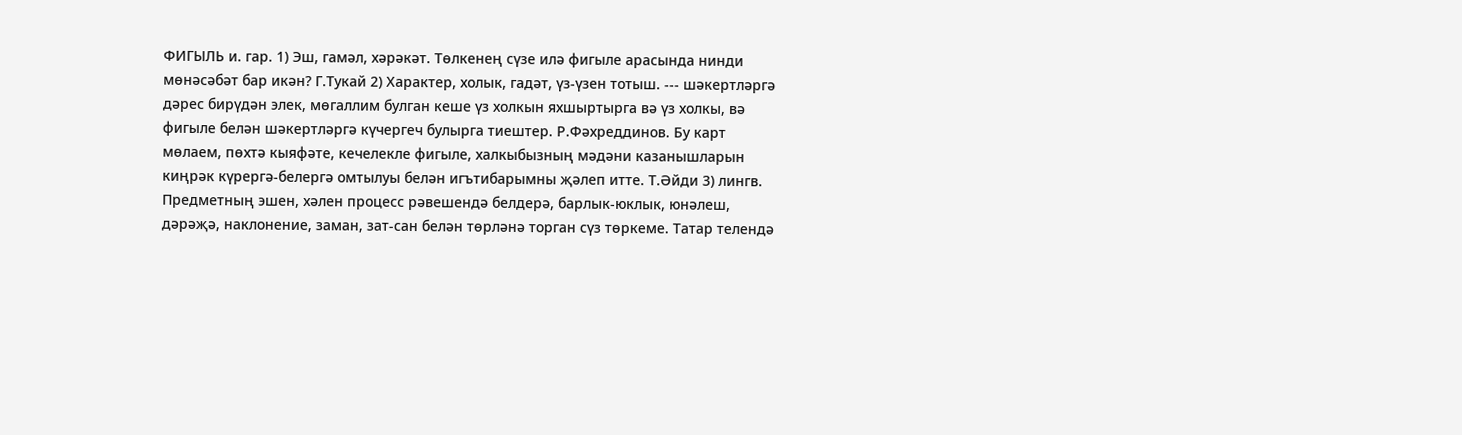ФИГЫЛЬ и. гар. 1) Эш, гамәл, хәрәкәт. Төлкенең сүзе илә фигыле арасында нинди мөнәсәбәт бар икән? Г.Тукай 2) Характер, холык, гадәт, үз-үзен тотыш. --- шәкертләргә дәрес бирүдән элек, мөгаллим булган кеше үз холкын яхшыртырга вә үз холкы, вә фигыле белән шәкертләргә күчергеч булырга тиештер. Р.Фәхреддинов. Бу карт мөлаем, пөхтә кыяфәте, кечелекле фигыле, халкыбызның мәдәни казанышларын киңрәк күрергә-белергә омтылуы белән игътибарымны җәлеп итте. Т.Әйди 3) лингв. Предметның эшен, хәлен процесс рәвешендә белдерә, барлык-юклык, юнәлеш, дәрәҗә, наклонение, заман, зат-сан белән төрләнә торган сүз төркеме. Татар телендә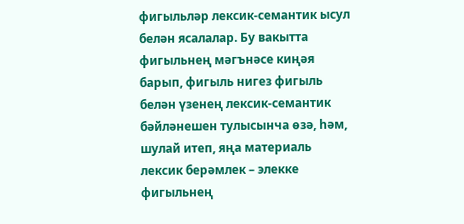фигыльләр лексик-семантик ысул белән ясалалар. Бу вакытта фигыльнең мәгънәсе киңәя барып, фигыль нигез фигыль белән үзенең лексик-семантик бәйләнешен тулысынча өзә, һәм, шулай итеп, яңа материаль лексик берәмлек – элекке фигыльнең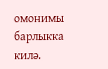омонимы барлыкка килә.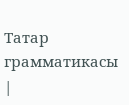Татар грамматикасы |